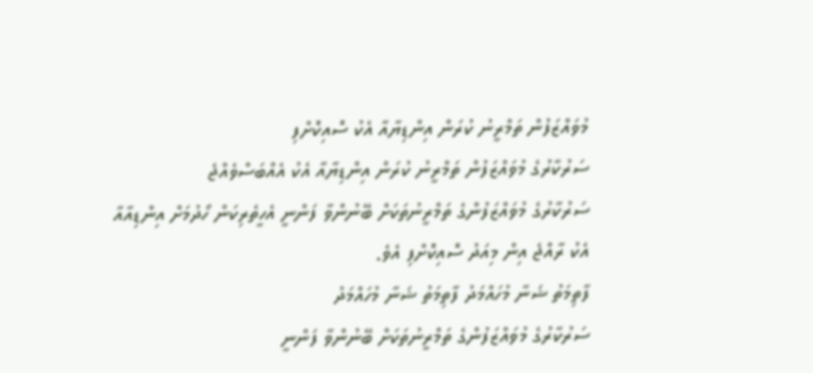މުވައްޒަފުން ތަމްރީނު ކުރަން އިންޑިޔާއާ އެކު ސޮއިކޮށްފި
ސަރުކާރުގެ މުވައްޒަފުން ތަމްރީނު ކުރަން އިންޑިޔާއާ އެކު އެއްބަސްވެއްޖެ
ސަރުކާރުގެ މުވައްޒަފުންގެ ތަމްރީނުތަކަށް ބޭނުންވާ ފަންނީ އެހީތެރިކަން ހޯދުމަށް އިންޑިއާއާ އެކު ރާއްޖެ އިން މިއަދު ސޮއިކޮށްފި އެވެ.
ފާތިމަތު ޝަނާ މުހައްމަދު ފާތިމަތު ޝަނާ މުހައްމަދު
ސަރުކާރުގެ މުވައްޒަފުންގެ ތަމްރީނުތަކަށް ބޭނުންވާ ފަންނީ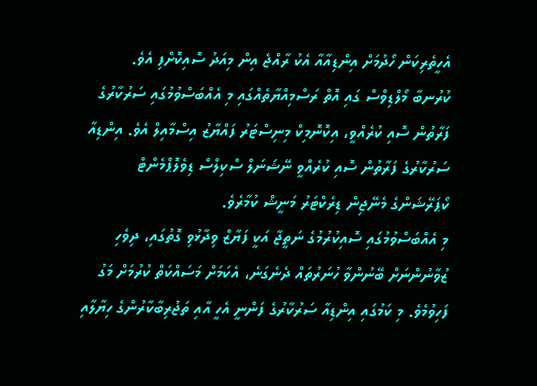އެހީތެރިކަން ހޯދުމަށް އިންޑިއާއާ އެކު ރާއްޖެ އިން މިއަދު ސޮއިކޮށްފި އެވެ.
ކުރުނބާ މޯލްޑިވްސް ގައި އޮތް ރަސްމިއްޔާތެއްގައި މި އެއްބަސްވުމުގައި ސަރުކާރުގެ ފަރާތުން ސޮއި ކުރެއްވީ، އިކޮނޮމިކް މިނިސްޓަރު ފައްޔާޒު އިސްމާއިލް އެވެ. އިންޑިއާ ސަރުކާރުގެ ފަރާތުން ސޮއި ކުރެއްވީ ނޭޝަނަލް ސްކިލްސް ޑިވެލޮޕްމެންޓް ކޯޕަރޭޝަންގެ މެނޭޖިން ޑިރެކްޓަރު މަނީޝް ކުމާރެވެ.
މި އެއްބަސްވުމުގައި ސޮއިކުރުމުގެ ނަތީޖާ އަކީ ފަޔާޒް ވިދާޅުވި ގޮތުގައި، ދިވެހި ޒުވާނުންނަށް ބޭނުންވާ ހުނަރުތައް ދެނެގަނެ، އެކަމަށް މަސައްކަތް ކުރުމަށް މަގު ފަހިވުމެވެ. މި ކަމުގައި އިންޑިއާ ސަރުކާރުގެ ފަންނީ އެހީ އާއި ތަޖުރިބާކާރުންގެ ހިޔާލާއި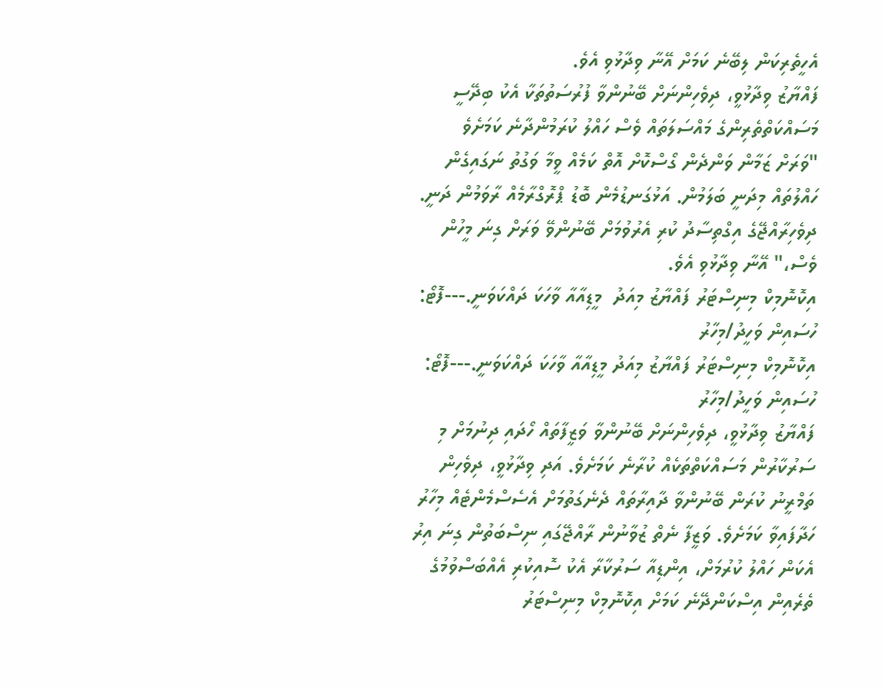އެހީތެރިކަން ލިބޭނެ ކަމަށް އޭނާ ވިދާޅުވި އެވެ.
ފައްޔާޒު ވިދާޅުވީ، ދިވެހިންނަށް ބޭނުންވާ ފުރުސަތުތަކާ އެކު ބިދޭސީ މަސައްކަތްތެރިންގެ މައްސަލަތައް ވެސް ހައްލު ކުރަމުންދާނެ ކަމަށެވެ
"ވަރަށް ޒަމާން ވަންދެން ގޯސްކޮށް އޮތް ކަމެއް ވީމާ ވަގުތު ނަގައިގެން ހައްލުތައް މިދަނީ ބަލަމުން. އަޅުގަނޑުމެން ބޮޑު ޕްރޮގްރާމެއް ރާވަމުން ދަނީ. ދިވެހިރާއްޖޭގެ އިގްތިސާދު ކުރި އެރުވުމަށް ބޭނުންވޭ ވަރަށް ގިނަ މީހުން ވެސް،" އޭނާ ވިދާޅުވި އެވެ.
އިކޮނޮމިކް މިނިސްޓަރު ފައްޔާޒު މިއަދު  މީޑިއާއާ ވާހަކަ ދައްކަވަނީ.---ފޮޓޯ: ހުސައިން ވަހީދު/މިހާރު
އިކޮނޮމިކް މިނިސްޓަރު ފައްޔާޒު މިއަދު މީޑިއާއާ ވާހަކަ ދައްކަވަނީ.---ފޮޓޯ: ހުސައިން ވަހީދު/މިހާރު
ފައްޔާޒު ވިދާޅުވީ، ދިވެހިންނަށް ބޭނުންވާ ވަޒީފާތައް ހޯދައި ދިނުމަށް މި ސަރުކާރުން މަސައްކަތްތަކެއް ކުރާނެ ކަމަށެވެ. އަދި ވިދާޅުވީ، ދިވެހިން ތަމްރީނު ކުރަން ބޭނުންވާ ދާއިރާތައް ދެނެގަތުމަށް އެސެސްމެންޓެއް މިހާރު ހަދާފައިވާ ކަމަށެވެ. ވަޒީފާ ނެތް ޒުވާނުން ރާއްޖޭގައި ނިސްބަތުން ގިނަ އިރު އެކަން ހައްލު ކުރުމަށް، އިންޑިއާ ސަރުކާރާ އެކު ސޮއިކުރި އެއްބަސްވުމުގެ ތެރެއިން އިސްކަންދޭނެ ކަމަށް އިކޮނޮމިކް މިނިސްޓަރު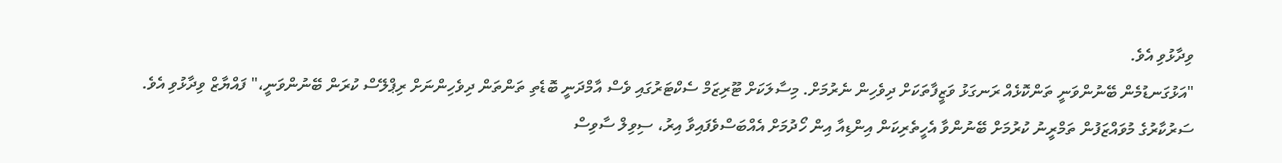ވިދާޅުވި އެވެ.
"އަޅުގަނޑުމެން ބޭނުންވަނީ ތަންކޮޅެއް ރަނގަޅު ވަޒީފާތަކަށް ދިވެހިން ނެރުމަށް. މިސާލަކަށް ޓޫރިޒަމް ސެކްޓަރުގައި ވެސް އާމްދަނީ ބޮޑެތި ތަންތަން ދިވެހިންނަށް ރިޕްލޭސް ކުރަން ބޭނުންވަނީ،" ފައްޔާޒް ވިދާޅުވި އެވެ.
ސަރުކާރުގެ މުވައްޒަފުން ތަމްރީނު ކުރުމަށް ބޭނުންވާ އެހީތެރިކަން އިންޑިއާ އިން ހޯދުމަށް އެއްބަސްވެފައިވާ އިރު، ސިވިލް ސާވިސް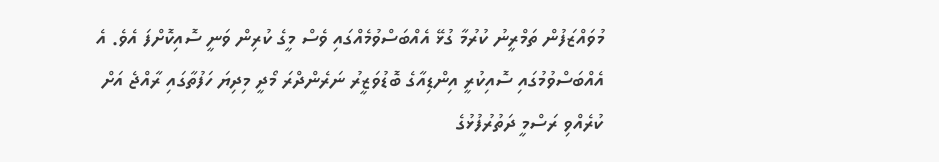މުވައްޒަފުން ތަމްރީނު ކުރުމާ ގުޅޭ އެއްބަސްވުމެއްގައި ވެސް މީގެ ކުރިން ވަނީ ސޮއިކޮށްފަ އެވެ. އެ އެއްބަސްވުމުގައި ސޮއިކުރީ އިންޑިއާގެ ބޮޑުވަޒީރު ނަރެންދްރަ މޯދީ މިދިޔަ ހަފުތާގައި ރާއްޖެ އަށް ކުރެއްވި ރަސްމީ ދަތުރުފުޅުގެ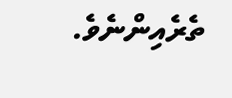ތެރެއިންނެވެ.